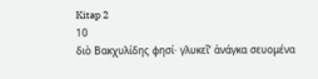Kitap 2
10
διὸ Βακχυλίδης φησί· γλυκεῖ’ ἀνάγκα σευομένα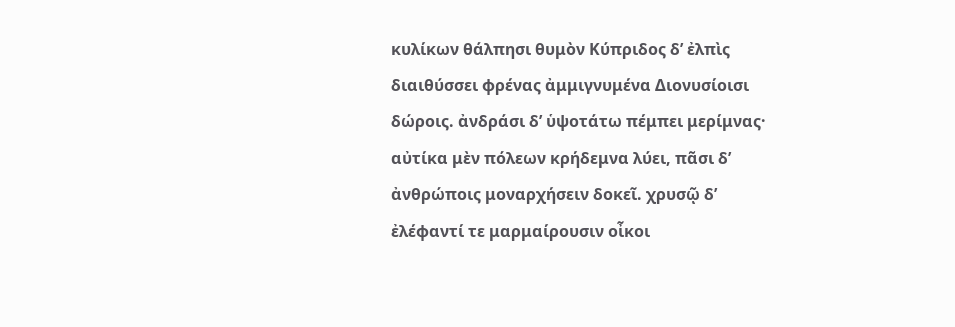κυλίκων θάλπησι θυμὸν Κύπριδος δ’ ἐλπὶς διαιθύσσει φρένας ἀμμιγνυμένα Διονυσίοισι δώροις. ἀνδράσι δ’ ὑψοτάτω πέμπει μερίμνας· αὐτίκα μὲν πόλεων κρήδεμνα λύει, πᾶσι δ’ ἀνθρώποις μοναρχήσειν δοκεῖ. χρυσῷ δ’ ἐλέφαντί τε μαρμαίρουσιν οἶκοι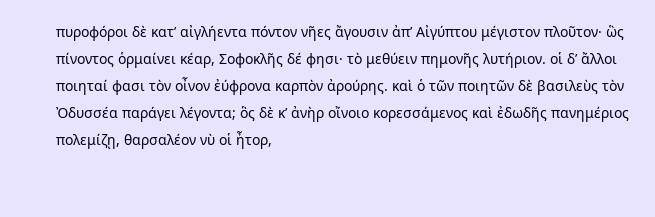πυροφόροι δὲ κατ’ αἰγλήεντα πόντον νῆες ἄγουσιν ἀπ’ Αἰγύπτου μέγιστον πλοῦτον· ὣς πίνοντος ὁρμαίνει κέαρ, Σοφοκλῆς δέ φησι· τὸ μεθύειν πημονῆς λυτήριον. οἱ δ’ ἄλλοι ποιηταί φασι τὸν οἶνον ἐύφρονα καρπὸν ἀρούρης. καὶ ὁ τῶν ποιητῶν δὲ βασιλεὺς τὸν Ὀδυσσέα παράγει λέγοντα; ὃς δὲ κ’ ἀνὴρ οἴνοιο κορεσσάμενος καὶ ἐδωδῆς πανημέριος πολεμίζῃ, θαρσαλέον νὺ οἱ ἦτορ,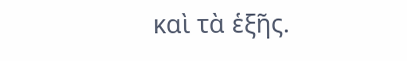καὶ τὰ ἑξῆς.